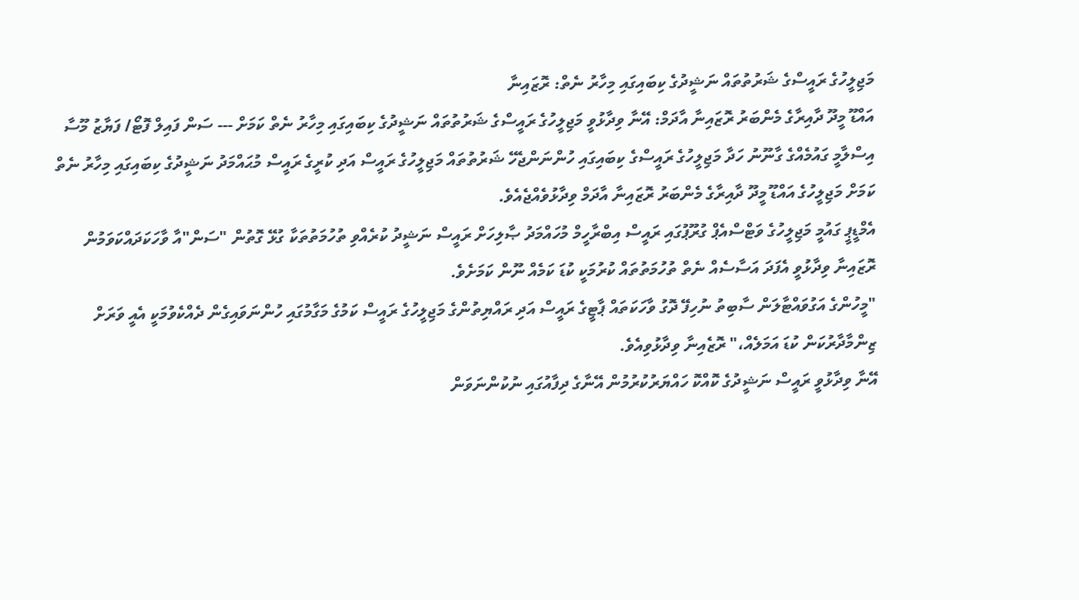މަޖިލީހުގެ ރައީސްގެ ޝަރުތުތައް ނަޝީދުގެ ކިބައިގައި މިހާރު ނެތް: ރޮޒައިނާ
އައްޑޫ މީދޫ ދާއިރާގެ މެންބަރު ރޮޒައިނާ އާދަމް: އޭނާ ވިދާޅުވީ މަޖިލީހުގެ ރައީސްގެ ޝަރުތުތައް ނަޝީދުގެ ކިބައިގައި މިހާރު ނެތް ކަމަށް --- ސަން ފައިލް ފޮޓޯ/ ފަޔާޒު މޫސާ
އިސްލާމީ ގައުމެއްގެ ގާނޫނު ހަދާ މަޖިލީހުގެ ރައީސްގެ ކިބައިގައި ހުންނަންޖެހޭ ޝަރުތުތައް މަޖިލީހުގެ ރައީސް އަދި ކުރީގެ ރައީސް މުޙައްމަދު ނަޝީދުގެ ކިބައިގައި މިހާރު ނެތް ކަމަށް މަޖިލީހުގެ އައްޑޫ މީދޫ ދާއިރާގެ މެންބަރު ރޮޒައިނާ އާދަމް ވިދާޅުވެއްޖެއެވެ.
އެމްޑީޕީ ގައުމީ މަޖިލީހުގެ ވަޓްސްއެޕް ގުރޫޕުގައި ރައީސް އިބްރާހީމް މުހައްމަދު ޞާލިހަށް ރައީސް ނަޝީދު ކުރެއްވި ތުހުމަތުތަކާ ގުޅޭ ގޮތުން "ސަން"އާ ވާހަކަދައްކަވަމުން ރޮޒައިނާ ވިދާޅުވީ އެފަދަ އަސާސެއް ނެތް ތުހުމަތުތައް ކުރުމަކީ ކުޑަ ކަމެއް ނޫން ކަމަށެވެ.
"މީހުންގެ އަގުވައްޓާލަން ސާބިތު ނުހިފޭ ދޮގު ވާހަކަތައް ޕާޓީގެ ރައީސް އަދި ރައްޔިތުންގެ މަޖިލީހުގެ ރައީސް ކަމުގެ މަގާމުގައި ހުންނަވައިގެން ދެއްކެވުމަކީ އެއީ ވަރަށް ޒިންމާދާރުކަން ކުޑަ އަމަލެއް،" ރޮޒެއިނާ ވިދާޅުވިއެވެ.
އޭނާ ވިދާޅުވީ ރައީސް ނަޝީދުގެ ކޮއްކޮ ހައްޔަރުކުރުމުން އޭނާގެ ދިފާއުގައި ނުކުންނަވަން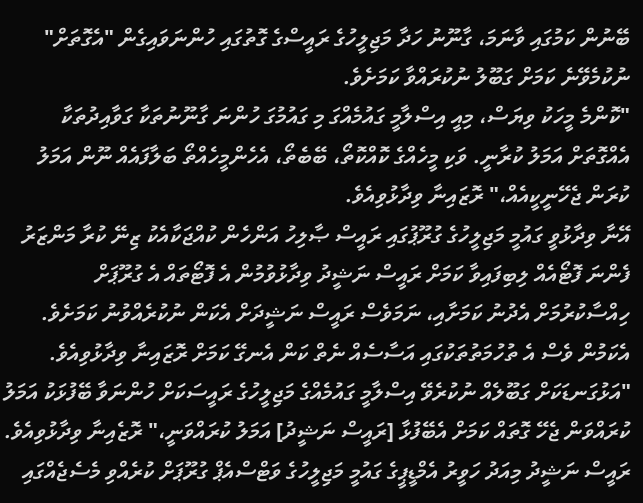ބޭނުން ކަމުގައި ވާނަމަ، ގާނޫނު ހަދާ މަޖިލީހުގެ ރައީސްގެ ގޮތުގައި ހުންނަވައިގެން "އެގޮތަށް" ނުކުމެވޭނެ ކަމަށް ގަބޫލު ނުކުރައްވާ ކަމަށެވެ.
"ކޮންމެ މީހަކު ވިޔަސް، މިއީ އިސްލާމީ ގައުމެއްގަ މި ގައުމުގަ ހުންނަ ގާނޫނުތަކާ ގަވާއިދުތަކާ އެއްގޮތަށް އަމަލު ކުރާނީ. ވަކި މީހެއްގެ ކޮއްކޮތޯ، ބޭބެތޯ، އެހެންމީހެއްތޯ ބަލާފައެއް ނޫން އަމަލު ކުރަން ޖެހޭނީކީއެއް،" ރޮޒައިނާ ވިދާޅުވިއެވެ.
އޭނާ ވިދާޅުވީ ގައުމީ މަޖިލީހުގެ ގުރޫޕުގައި ރައީސް ޞާލިހު އަންހެން ކުއްޖަކާއެކު ޒިނޭ ކުރާ މަންޒަރު ފެންނަ ފޮޓޯއެއް ލިބިފައިވާ ކަމަށް ރައީސް ނަޝީދު ވިދާޅުވުމުން އެ ފޮޓޯތައް އެ ގުރޫޕަށް ހިއްސާކުރުމަށް އެދުނު ކަމަށާއި، ނަމަވެސް ރައީސް ނަޝީދަށް އެކަން ނުކުރެއްވުނު ކަމަށެވެ. އެކަމުން ވެސް އެ ތުހުމަތުތަކުގައި އަސާސެއް ނެތް ކަން އެނގޭ ކަމަށް ރޮޒައިނާ ވިދާޅުވިއެވެ.
"އަޅުގަނޑަކަށް ގަބޫލެއް ނުކުރެވޭ އިސްލާމީ ގައުމެއްގެ މަޖިލީހުގެ ރައީސަކަށް ހުންނަވާ ބޭފުޅަކު އަމަލު ކުރައްވަން ޖެހޭ ގޮތައް ކަމަށް އެބޭފުޅާ [ރައީސް ނަޝީދު] އަމަލު ކުރައްވަނީ،" ރޮޒެއިނާ ވިދާޅުވިއެވެ.
ރައީސް ނަޝީދު މިއަދު ހަވީރު އެމްޑީޕީގެ ގައުމީ މަޖިލީހުގެ ވަޓްސްއެޕް ގުރޫޕަށް ކުރެއްވި މެސެޖެއްގައި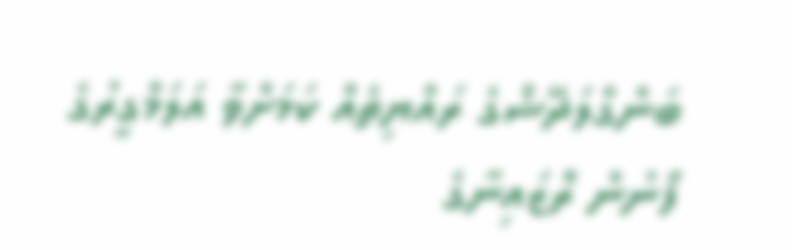ބަންގްލަދޭޝްގެ ރައްޔިތެއް ކަމަށްވާ އަލަމްގީރުގެ ފޯނުން ރޮޒައިނާގެ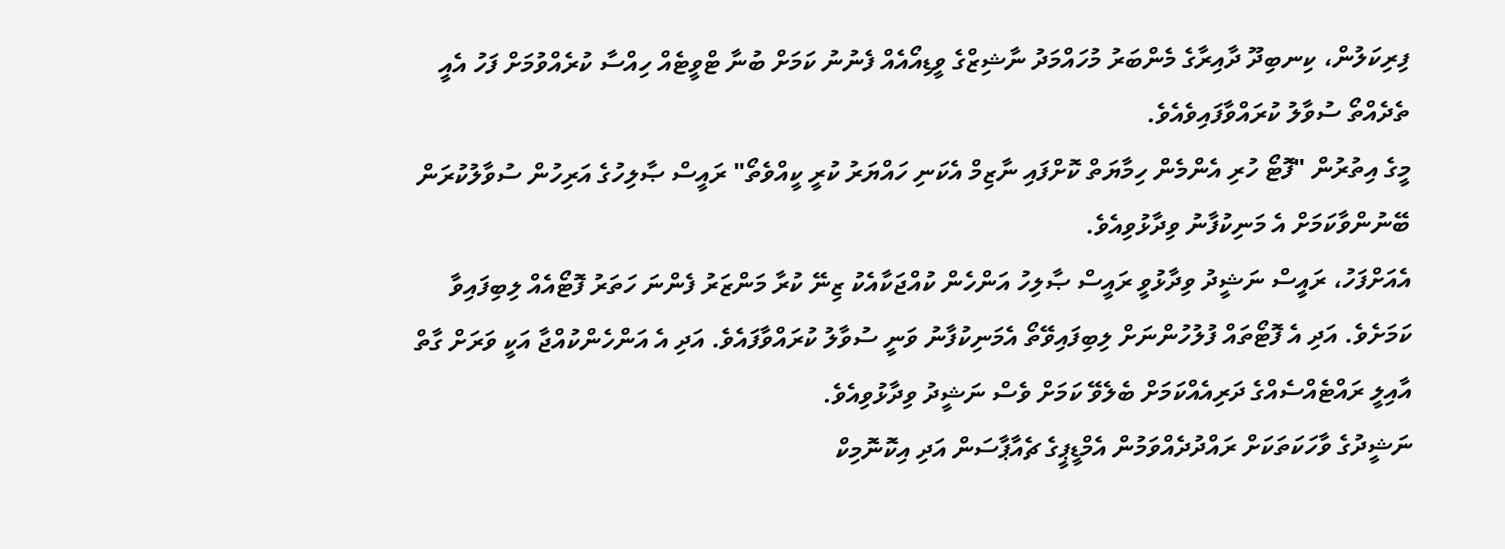ފިރިކަލުން، ކިނބިދޫ ދާއިރާގެ މެންބަރު މުހައްމަދު ނާޝިޒްގެ ވީޑިއޯއެއް ފެނުނު ކަމަށް ބުނާ ޓްވީޓެއް ހިއްސާ ކުރެއްވުމަށް ފަހު އެއީ ތެދެއްތޯ ސުވާލު ކުރައްވާފައިވެއެވެ.
މީގެ އިތުރުން "ފޮޓޯ ހުރި އެންމެން ހިމާޔަތް ކޮށްފައި ނާޒިމް އެކަނި ހައްޔަރު ކުރީ ކީއްވެތޯ" ރައީސް ޞާލިހުގެ އަރިހުން ސުވާލުކުރަން ބޭނުންވާކަމަށް އެ މަނިކުފާނު ވިދާޅުވިއެވެ.
އެއަށްފަހު، ރައީސް ނަޝީދު ވިދާޅުވީ ރައީސް ޞާލިހު އަންހެން ކުއްޖަކާއެކު ޒިނޭ ކުރާ މަންޒަރު ފެންނަ ހަތަރު ފޮޓޯއެއް ލިބިފައިވާ ކަމަށެވެ. އަދި އެ ފޮޓޯތައް ފުލުހުންނަށް ލިބިފައިވޭތޯ އެމަނިކުފާނު ވަނީ ސުވާލު ކުރައްވާފައެވެ. އަދި އެ އަންހެންކުއްޖާ އަކީ ވަރަށް ގާތް އާއިލީ ރައްޓެއްސެއްގެ ދަރިއެއްކަމަށް ބެލެވޭ ކަމަށް ވެސް ނަޝީދު ވިދާޅުވިއެވެ.
ނަޝީދުގެ ވާހަކަތަކަށް ރައްދުދެއްވަމުން އެމްޑީޕީގެ ޗެއާޕާސަން އަދި އިކޮނޮމިކް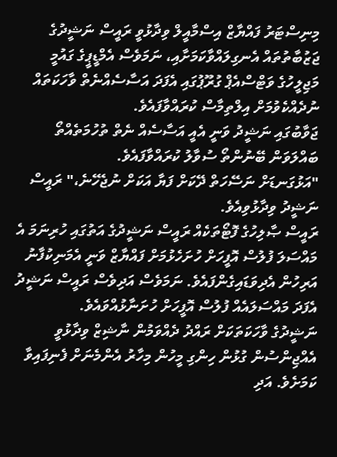މިނިސްޓަރު ފައްޔާޒް އިސްމާއީލް ވިދާޅުވީ ރައީސް ނަޝީދުގެ ޖަޒުބާތުތައް އެނގިލައްވާކަމަށާއި، ނަމަވެސް އެމްޑީޕީގެ ގައުމީ މަޖިލީހުގެ ވަޓްސްއެޕް ގުރޫޕުގައި އެފަދަ އަސާސެއްނެތް ވާހަކަތައް ނުދެއްކެވުމަށް އިލްތިމާސް ކުރައްވާފައެވެ.
ޖަވާބުގައި ނަޝީދު ވަނީ އެއީ އަސާސެއް ނެތް ތުހުމަތެއްތޯ ބައްލަވަން ބޭނުންތޯ ސުވާލު ކުރައްވާފައެވެ.
"އަޅުގަނޑަށް ނަސޭހަތް ދޭކަށް ފަޔާ އަކަށް ނުޖެހޭނެ،" ރައީސް ނަޝީދު ވިދާޅުވިއެވެ.
ރައީސް ޞާލިހުގެ ފޮޓޯތަކެއް ރައީސް ނަޝީދުގެ އަތުގައި ހުރިނަމަ އެ މައްސަލަ ފުލުސް އޮފީހަށް ހުށަހެޅުމަށް ފައްޔާޒް ވަނީ އެމަނިކުފާނު އަރިހުން އެދިވަޑައިގެންފައެވެ. ނަމަވެސް އަދިވެސް ރައީސް ނަޝީދު އެފަދަ މައްސަލައެއް ފުލުސް އޮފީހަށް ހުށަނާޅުއްވައެވެ.
ނަޝީދުގެ ވާހަކަތަކަށް ރައްދު ދެއްވަމުން ނާޝިޒް ވިދާޅުވީ އެއްޖިންސުން ގުޅުން ހިންގި މީހުން މިހާރު އެންމެނަށް ފެނިފައިވާ ކަމަށެވެ. އަދި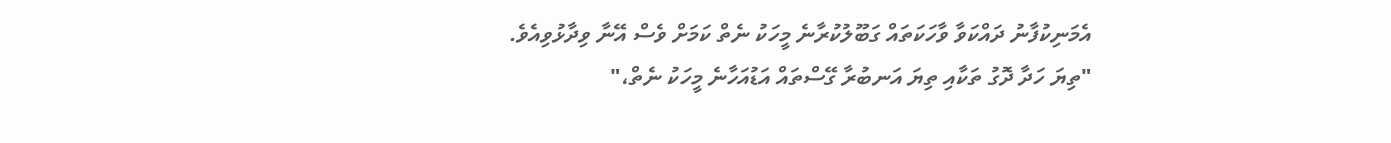އެމަނިކުފާނު ދައްކަވާ ވާހަކަތައް ގަބޫލުކުރާނެ މީހަކު ނެތް ކަމަށް ވެސް އޭނާ ވިދާޅުވިއެވެ.
"ތިޔަ ހަދާ ދޮގު ތަކާއި ތިޔަ އަނބުރާ ގޭސްތައް އަޑުއަހާނެ މީހަކު ނެތް،"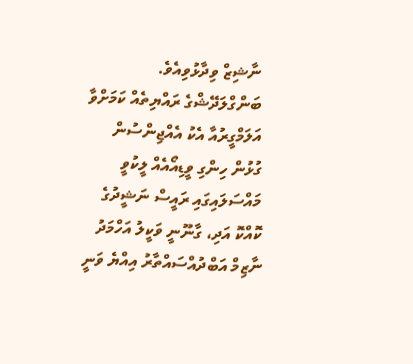ނާޝިޒް ވިދާޅުވިއެވެ.
ބަންގްލަދޭޝްގެ ރައްޔިތެއް ކަމަށްވާ އަލަމްގީރުއާ އެކު އެއްޖިންސުން ގުޅުން ހިންގި ވީޑިއޯއެއް ލީކުވީ މައްސަލައިގައި ރައީސް ނަޝީދުގެ ކޮއްކޮ އަދި، ގާނޫނީ ވަކީލު އަހްމަދު ނާޒިމް އަބްދުއްސައްތާރު އިއްޔެ ވަނީ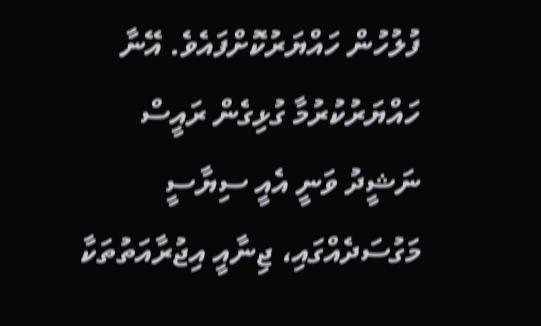ފުލުހުން ހައްޔަރުކޮށްފައެވެ. އޭނާ ހައްޔަރުކުރުމާ ގުޅިގެން ރައީސް ނަޝީދު ވަނީ އެއީ ސިޔާސީ މަގުސަދެއްގައި، ޖިނާއީ އިޖުރާއަތުތަކާ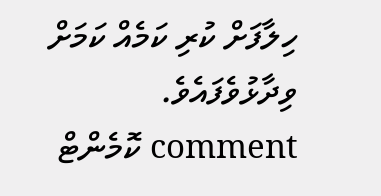ހިލާފަށް ކުރި ކަމެއް ކަމަށް ވިދާޅުވެފައެވެ.
comment ކޮމެންޓް